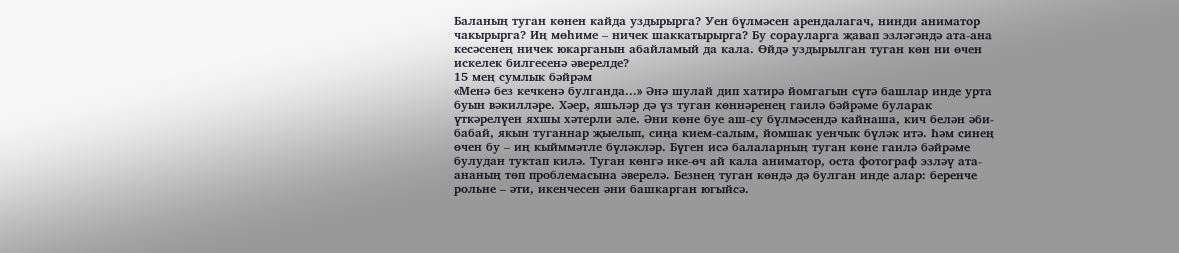Баланың туган көнен кайда уздырырга? Уен бүлмәсен арендалагач, нинди аниматор чакырырга? Иң мөһиме – ничек шаккатырырга? Бу сорауларга җавап эзләгәндә ата-ана кесәсенең ничек юкарганын абайламый да кала. Өйдә уздырылган туган көн ни өчен искелек билгесенә әверелде?
15 мең сумлык бәйрәм
«Менә без кечкенә булганда...» Әнә шулай дип хатирә йомгагын сүтә башлар инде урта буын вәкилләре. Хәер, яшьләр дә үз туган көннәренең гаилә бәйрәме буларак үткәрелүен яхшы хәтерли әле. Әни көне буе аш-су бүлмәсендә кайнаша, кич белән әби-бабай, якын туганнар җыелып, сиңа кием-салым, йомшак уенчык бүләк итә. Һәм синең өчен бу – иң кыйммәтле бүләкләр. Бүген исә балаларның туган көне гаилә бәйрәме булудан туктап килә. Туган көнгә ике-өч ай кала аниматор, оста фотограф эзләү ата-ананың төп проблемасына әверелә. Безнең туган көндә дә булган инде алар: беренче рольне – әти, икенчесен әни башкарган югыйсә.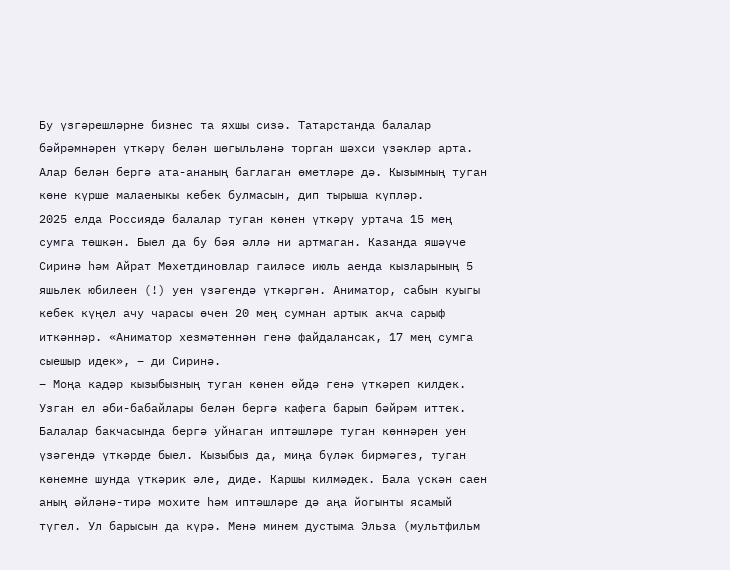Бу үзгәрешләрне бизнес та яхшы сизә. Татарстанда балалар бәйрәмнәрен үткәрү белән шөгыльләнә торган шәхси үзәкләр арта. Алар белән бергә ата-ананың баглаган өметләре дә. Кызымның туган көне күрше малаеныкы кебек булмасын, дип тырыша күпләр.
2025 елда Россиядә балалар туган көнен үткәрү уртача 15 мең сумга төшкән. Быел да бу бәя әллә ни артмаган. Казанда яшәүче Сиринә һәм Айрат Мөхетдиновлар гаиләсе июль аенда кызларының 5 яшьлек юбилеен (!) уен үзәгендә үткәргән. Аниматор, сабын куыгы кебек күңел ачу чарасы өчен 20 мең сумнан артык акча сарыф иткәннәр. «Аниматор хезмәтеннән генә файдалансак, 17 мең сумга сыешыр идек», – ди Сиринә.
– Моңа кадәр кызыбызның туган көнен өйдә генә үткәреп килдек. Узган ел әби-бабайлары белән бергә кафега барып бәйрәм иттек. Балалар бакчасында бергә уйнаган иптәшләре туган көннәрен уен үзәгендә үткәрде быел. Кызыбыз да, миңа бүләк бирмәгез, туган көнемне шунда үткәрик әле, диде. Каршы килмәдек. Бала үскән саен аның әйләнә-тирә мохите һәм иптәшләре дә аңа йогынты ясамый түгел. Ул барысын да күрә. Менә минем дустыма Эльза (мультфильм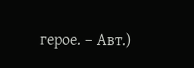герое. – Авт.)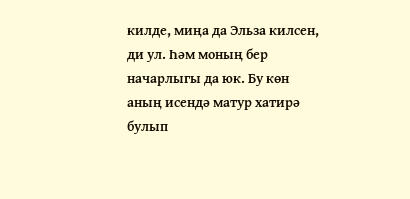килде, миңа да Эльза килсен, ди ул. Һәм моның бер начарлыгы да юк. Бу көн аның исендә матур хатирә булып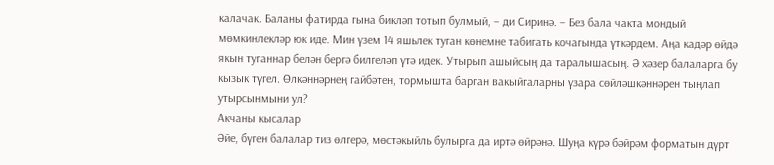калачак. Баланы фатирда гына бикләп тотып булмый, – ди Сиринә. – Без бала чакта мондый мөмкинлекләр юк иде. Мин үзем 14 яшьлек туган көнемне табигать кочагында үткәрдем. Аңа кадәр өйдә якын туганнар белән бергә билгеләп үтә идек. Утырып ашыйсың да таралышасың. Ә хәзер балаларга бу кызык түгел. Өлкәннәрнең гайбәтен, тормышта барган вакыйгаларны үзара сөйләшкәннәрен тыңлап утырсынмыни ул?
Акчаны кысалар
Әйе, бүген балалар тиз өлгерә, мөстәкыйль булырга да иртә өйрәнә. Шуңа күрә бәйрәм форматын дүрт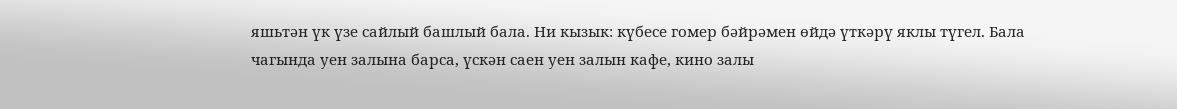яшьтән үк үзе сайлый башлый бала. Ни кызык: күбесе гомер бәйрәмен өйдә үткәрү яклы түгел. Бала чагында уен залына барса, үскән саен уен залын кафе, кино залы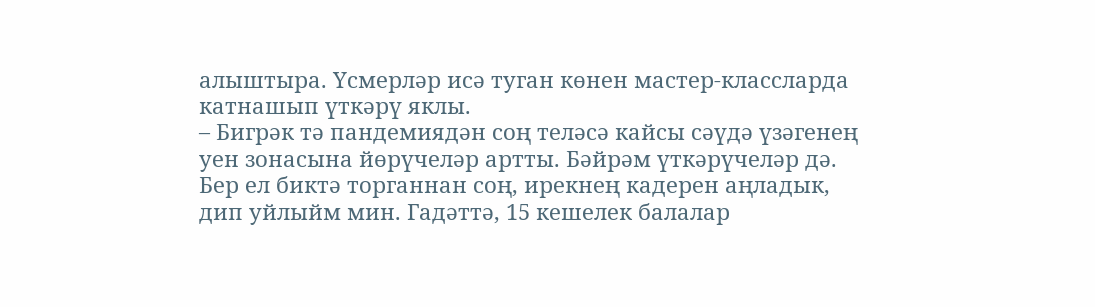алыштыра. Үсмерләр исә туган көнен мастер-классларда катнашып үткәрү яклы.
– Бигрәк тә пандемиядән соң теләсә кайсы сәүдә үзәгенең уен зонасына йөрүчеләр артты. Бәйрәм үткәрүчеләр дә. Бер ел биктә торганнан соң, ирекнең кадерен аңладык, дип уйлыйм мин. Гадәттә, 15 кешелек балалар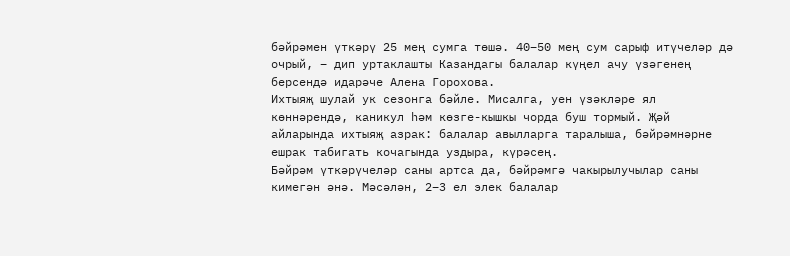бәйрәмен үткәрү 25 мең сумга төшә. 40–50 мең сум сарыф итүчеләр дә очрый, – дип уртаклашты Казандагы балалар күңел ачу үзәгенең берсендә идарәче Алена Горохова.
Ихтыяҗ шулай ук сезонга бәйле. Мисалга, уен үзәкләре ял көннәрендә, каникул һәм көзге-кышкы чорда буш тормый. Җәй айларында ихтыяҗ азрак: балалар авылларга таралыша, бәйрәмнәрне ешрак табигать кочагында уздыра, күрәсең.
Бәйрәм үткәрүчеләр саны артса да, бәйрәмгә чакырылучылар саны кимегән әнә. Мәсәлән, 2–3 ел элек балалар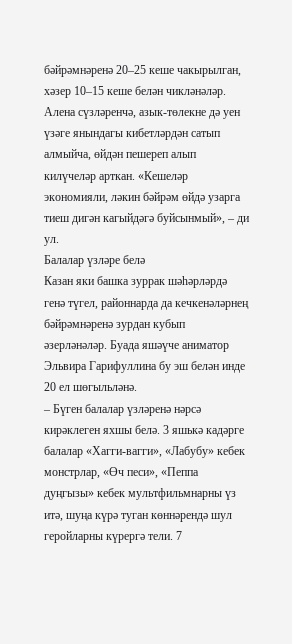бәйрәмнәренә 20–25 кеше чакырылган, хәзер 10–15 кеше белән чикләнәләр. Алена сүзләренчә, азык-төлекне дә уен үзәге янындагы кибетләрдән сатып алмыйча, өйдән пешереп алып килүчеләр арткан. «Кешеләр экономияли, ләкин бәйрәм өйдә узарга тиеш дигән кагыйдәгә буйсынмый», – ди ул.
Балалар үзләре белә
Казан яки башка зуррак шәһәрләрдә генә түгел, районнарда да кечкенәләрнең бәйрәмнәренә зурдан кубып әзерләнәләр. Буада яшәүче аниматор Эльвира Гарифуллина бу эш белән инде 20 ел шөгыльләнә.
– Бүген балалар үзләренә нәрсә кирәклеген яхшы белә. 3 яшькә кадәрге балалар «Хагги-вагги», «Лабубу» кебек монстрлар, «Өч песи», «Пеппа дуңгызы» кебек мультфильмнарны үз итә, шуңа күрә туган көннәрендә шул геройларны күрергә тели. 7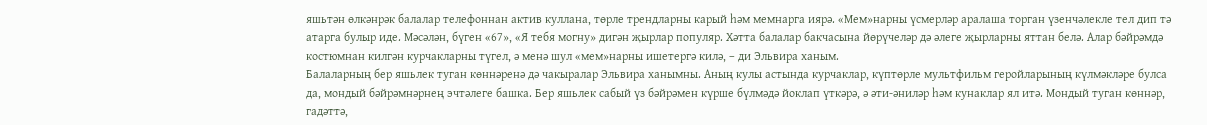яшьтән өлкәнрәк балалар телефоннан актив куллана, төрле трендларны карый һәм мемнарга иярә. «Мем»нарны үсмерләр аралаша торган үзенчәлекле тел дип тә атарга булыр иде. Мәсәлән, бүген «67», «Я тебя могну» дигән җырлар популяр. Хәтта балалар бакчасына йөрүчеләр дә әлеге җырларны яттан белә. Алар бәйрәмдә костюмнан килгән курчакларны түгел, ә менә шул «мем»нарны ишетергә килә, – ди Эльвира ханым.
Балаларның бер яшьлек туган көннәренә дә чакыралар Эльвира ханымны. Аның кулы астында курчаклар, күптөрле мультфильм геройларының күлмәкләре булса да, мондый бәйрәмнәрнең эчтәлеге башка. Бер яшьлек сабый үз бәйрәмен күрше бүлмәдә йоклап үткәрә, ә әти-әниләр һәм кунаклар ял итә. Мондый туган көннәр, гадәттә,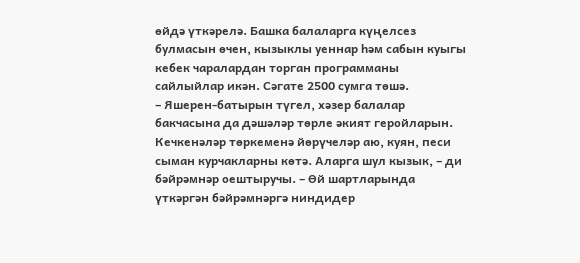өйдә үткәрелә. Башка балаларга күңелсез булмасын өчен, кызыклы уеннар һәм сабын куыгы кебек чаралардан торган программаны сайлыйлар икән. Сәгате 2500 сумга төшә.
– Яшерен-батырын түгел, хәзер балалар бакчасына да дәшәләр төрле әкият геройларын. Кечкенәләр төркеменә йөрүчеләр аю, куян, песи сыман курчакларны көтә. Аларга шул кызык, – ди бәйрәмнәр оештыручы. – Өй шартларында үткәргән бәйрәмнәргә ниндидер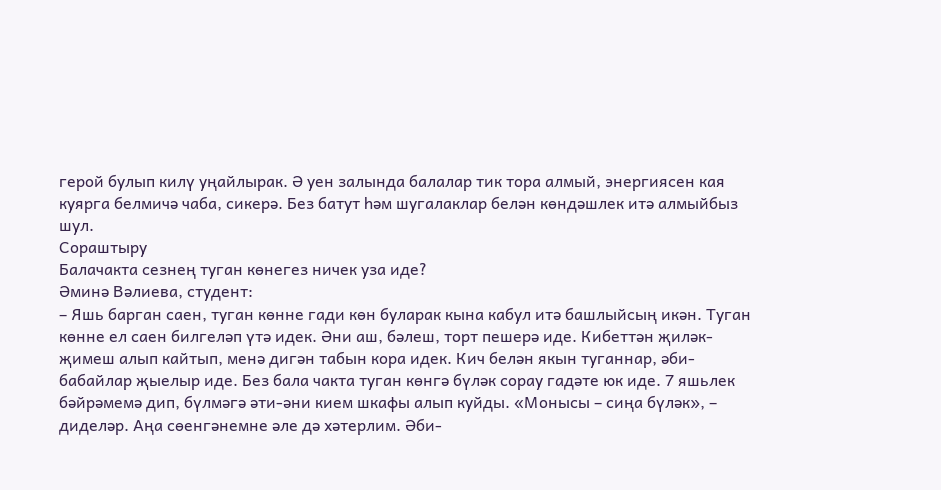герой булып килү уңайлырак. Ә уен залында балалар тик тора алмый, энергиясен кая куярга белмичә чаба, сикерә. Без батут һәм шугалаклар белән көндәшлек итә алмыйбыз шул.
Сораштыру
Балачакта сезнең туган көнегез ничек уза иде?
Әминә Вәлиева, студент:
– Яшь барган саен, туган көнне гади көн буларак кына кабул итә башлыйсың икән. Туган көнне ел саен билгеләп үтә идек. Әни аш, бәлеш, торт пешерә иде. Кибеттән җиләк-җимеш алып кайтып, менә дигән табын кора идек. Кич белән якын туганнар, әби-бабайлар җыелыр иде. Без бала чакта туган көнгә бүләк сорау гадәте юк иде. 7 яшьлек бәйрәмемә дип, бүлмәгә әти-әни кием шкафы алып куйды. «Монысы – сиңа бүләк», – диделәр. Аңа сөенгәнемне әле дә хәтерлим. Әби-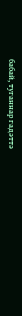бабай, туганнар гадәттә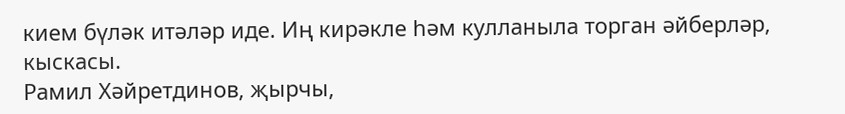кием бүләк итәләр иде. Иң кирәкле һәм кулланыла торган әйберләр, кыскасы.
Рамил Хәйретдинов, җырчы,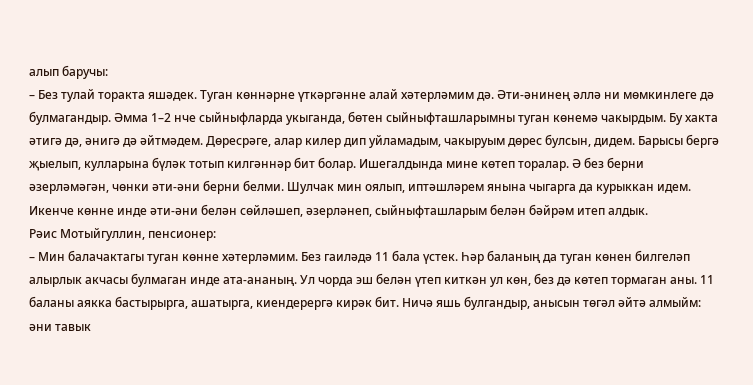алып баручы:
– Без тулай торакта яшәдек. Туган көннәрне үткәргәнне алай хәтерләмим дә. Әти-әнинең әллә ни мөмкинлеге дә булмагандыр. Әмма 1–2 нче сыйныфларда укыганда, бөтен сыйныфташларымны туган көнемә чакырдым. Бу хакта әтигә дә, әнигә дә әйтмәдем. Дөресрәге, алар килер дип уйламадым, чакыруым дөрес булсын, дидем. Барысы бергә җыелып, кулларына бүләк тотып килгәннәр бит болар. Ишегалдында мине көтеп торалар. Ә без берни әзерләмәгән, чөнки әти-әни берни белми. Шулчак мин оялып, иптәшләрем янына чыгарга да курыккан идем. Икенче көнне инде әти-әни белән сөйләшеп, әзерләнеп, сыйныфташларым белән бәйрәм итеп алдык.
Рәис Мотыйгуллин, пенсионер:
– Мин балачактагы туган көнне хәтерләмим. Без гаиләдә 11 бала үстек. Һәр баланың да туган көнен билгеләп алырлык акчасы булмаган инде ата-ананың. Ул чорда эш белән үтеп киткән ул көн, без дә көтеп тормаган аны. 11 баланы аякка бастырырга, ашатырга, киендерергә кирәк бит. Ничә яшь булгандыр, анысын төгәл әйтә алмыйм: әни тавык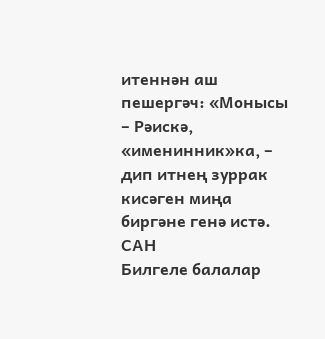итеннән аш пешергәч: «Монысы – Рәискә, «именинник»ка, – дип итнең зуррак кисәген миңа биргәне генә истә.
САН
Билгеле балалар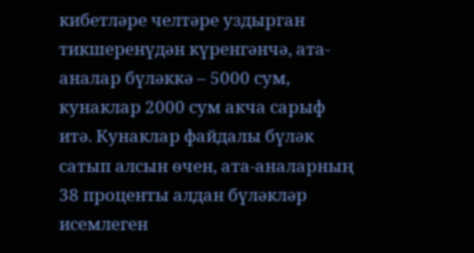кибетләре челтәре уздырган тикшеренүдән күренгәнчә, ата-аналар бүләккә – 5000 сум, кунаклар 2000 сум акча сарыф итә. Кунаклар файдалы бүләк сатып алсын өчен, ата-аналарның 38 проценты алдан бүләкләр исемлеген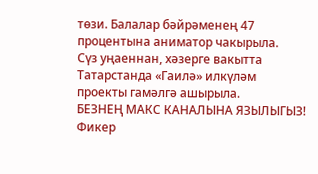төзи. Балалар бәйрәменең 47 процентына аниматор чакырыла.
Сүз уңаеннан, хәзерге вакытта Татарстанда «Гаилә» илкүләм проекты гамәлгә ашырыла.
БЕЗНЕҢ МАКС КАНАЛЫНА ЯЗЫЛЫГЫЗ!
Фикер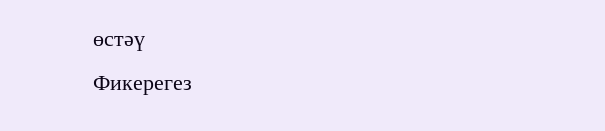өстәү
Фикерегез